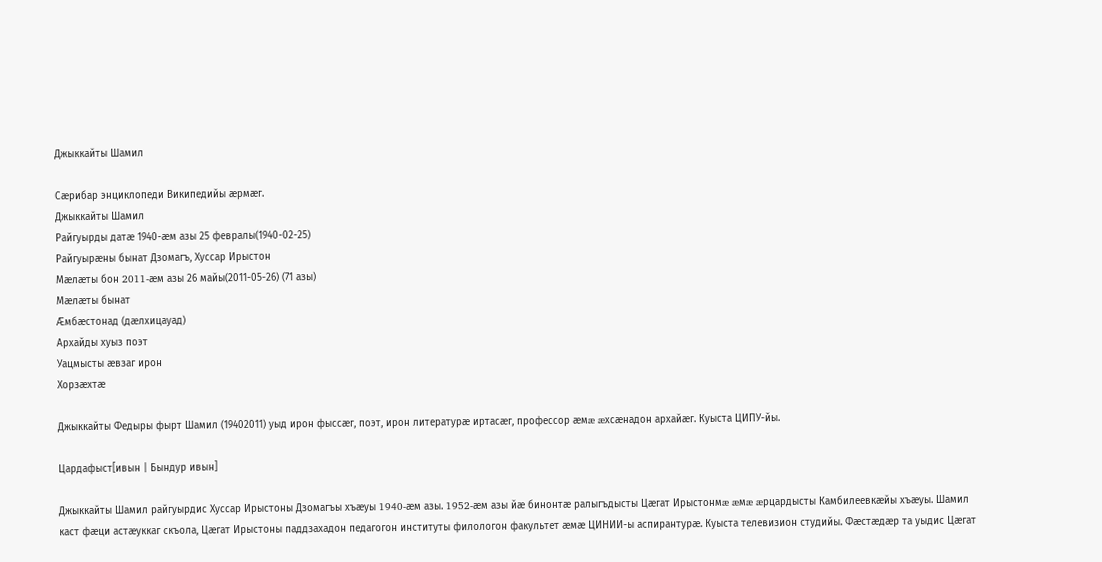Джыккайты Шамил

Сæрибар энциклопеди Википедийы æрмæг.
Джыккайты Шамил
Райгуырды датæ 1940-æм азы 25 февралы(1940-02-25)
Райгуырæны бынат Дзомагъ, Хуссар Ирыстон
Мæлæты бон 2011-æм азы 26 майы(2011-05-26) (71 азы)
Мæлæты бынат
Æмбæстонад (дæлхицауад)
Архайды хуыз поэт
Уацмысты æвзаг ирон
Хорзæхтæ

Джыккайты Федыры фырт Шамил (19402011) уыд ирон фыссæг, поэт, ирон литературæ иртасæг, профессор æмæ æхсæнадон архайæг. Куыста ЦИПУ-йы.

Цардафыст[ивын | Бындур ивын]

Джыккайты Шамил райгуырдис Хуссар Ирыстоны Дзомагъы хъæуы 1940-æм азы. 1952-æм азы йæ бинонтæ ралыгъдысты Цæгат Ирыстонмæ æмæ æрцардысты Камбилеевкæйы хъæуы. Шамил каст фæци астæуккаг скъола, Цæгат Ирыстоны паддзахадон педагогон институты филологон факультет æмæ ЦИНИИ-ы аспирантурæ. Куыста телевизион студийы. Фæстæдæр та уыдис Цæгат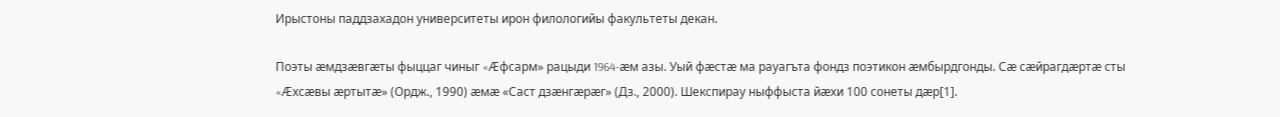Ирыстоны паддзахадон университеты ирон филологийы факультеты декан.

Поэты æмдзæвгæты фыццаг чиныг «Æфсарм» рацыди 1964-æм азы. Уый фæстæ ма рауагъта фондз поэтикон æмбырдгонды. Сæ сæйрагдæртæ сты «Æхсæвы æртытæ» (Ордж., 1990) æмæ «Саст дзæнгæрæг» (Дз., 2000). Шекспирау ныффыста йæхи 100 сонеты дæр[1].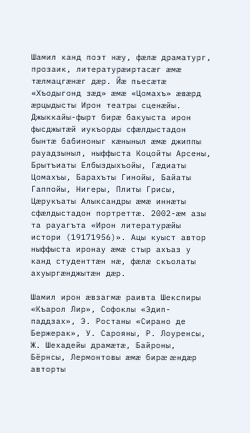Шамил канд поэт нæу, фæлæ драматург, прозаик, литературæиртасæг æмæ тæлмацгæнæг дæр. Йæ пьесæтæ «Хъодыгонд зæд» æмæ «Цомахъ» æвæрд æрцыдысты Ирон театры сценæйы. Джыккайы-фырт бирæ бакуыста ирон фысджытæй иукъорды сфæлдыстадон бынтæ бабиноныг кæныныл æмæ джиппы рауадзыныл, ныффыста Коцойты Арсены, Брытъиаты Елбыздыхъойы, Гæдиаты Цомахъы, Барахъты Гинойы, Байаты Гаппойы, Нигеры, Плиты Грисы, Цæрукъаты Алыксандры æмæ иннæты сфæлдыстадон портреттæ. 2002-æм азы та рауагъта «Ирон литературæйы истори (19171956)». Ацы куыст автор ныффыста иронау æмæ стыр ахъаз у канд студенттæн нæ, фæлæ скъолаты ахуыргæнджытæн дæр.

Шамил ирон æвзагмæ раивта Шекспиры «Къарол Лир», Софоклы «Эдип-паддзах», Э. Ростаны «Сирано де Бержерак», У. Сарояны, Р. Лоуренсы, Ж. Шехадейы драмæтæ, Байроны, Бёрнсы, Лермонтовы æмæ бирæ æндæр авторты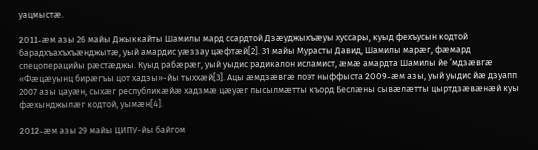уацмыстæ.

2011-æм азы 26 майы Джыккайты Шамилы мард ссардтой Дзæуджыхъæуы хуссары, куыд фехъусын кодтой барадхъахъхъæнджытæ, уый амардис уæззау цæфтæй[2]. 31 майы Мурасты Давид, Шамилы марæг, фæмард спецоперацийы рæстæджы. Куыд рабæрæг, уый уыдис радикалон исламист, æмæ амардта Шамилы йе ’мдзæвгæ «Фæцæуынц бирæгъы цот хадзы»-йы тыххæй[3]. Ацы æмдзæвгæ поэт ныффыста 2009-æм азы, уый уыдис йæ дзуапп 2007 азы цауæн, сыхæг республикæйæ хадзмæ цæуæг пысылмæтты къорд Беслæны сывæлæтты цыртдзæвæнæй куы фæхынджылæг кодтой, уымæн[4].

2012-æм азы 29 майы ЦИПУ-йы байгом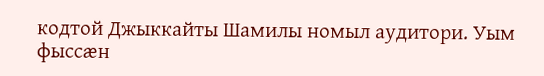кодтой Джыккайты Шамилы номыл аудитори. Уым фыссæн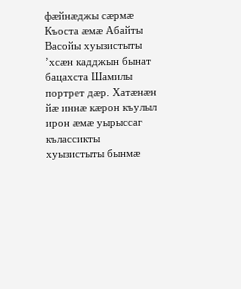фæйнæджы сæрмæ Къоста æмæ Абайты Васойы хуызистыты ’хсæн кадджын бынат бацахста Шамилы портрет дæр. Хатæнæн йæ иннæ кæрон къулыл ирон æмæ уырыссаг кълассикты хуызистыты бынмæ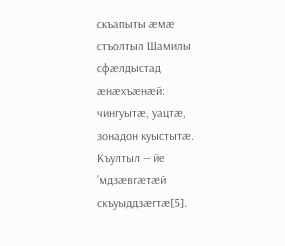скъапыты æмæ стъолтыл Шамилы сфæлдыстад æнæхъæнæй: чингуытæ, уацтæ, зонадон куыстытæ. Къултыл — йе ’мдзæвгæтæй скъуыддзæгтæ[5].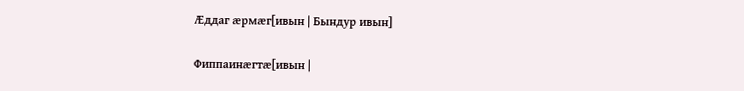Æддаг æрмæг[ивын | Бындур ивын]

Фиппаинæгтæ[ивын |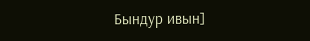Бындур ивын]